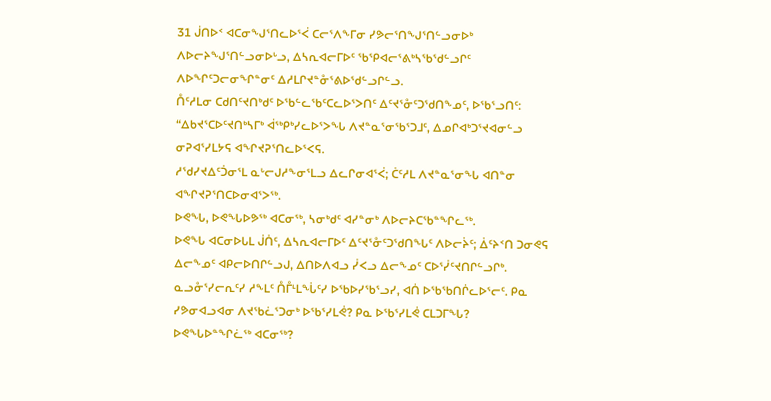31 ᒎᑎᐅᑉ ᐊᑕᓂᖑᕐᑎᓚᐅᕐᐹ ᑕᓕᕐᐱᖕᒥᓂ ᓯᕗᓕᕐᑎᖑᕐᑎᓪᓗᓂᐅᒃ ᐱᐅᓕᔨᖑᕐᑎᓪᓗᓂᐅᒡᓗ, ᐃᓴᕆᐊᓕᒥᐅᑦ ᖃᕿᐊᓕᕐᕕᒃᓴᖃᖁᓪᓗᒋᑦ ᐱᐅᖏᑦᑐᓕᓂᖏᓐᓂᑦ ᐃᓱᒪᒋᔪᓐᓁᕐᕕᐅᖁᓪᓗᒋᓪᓗ.
ᑍᑦᓱᒪᓂ ᑕᑯᑎᑦᔪᑎᒃᑯᑦ ᐅᖃᓪᓚᖃᑦᑕᓚᐅᕐᐳᑎᑦ ᐃᑦᔪᕐᓁᑦᑐᖁᑎᖕᓄᑦ, ᐅᖃᕐᓗᑎᑦ: “ᐃᑲᔪᕐᑕᐅᑦᔪᑎᒃᓴᒥᒃ ᐋᖅᑭᒃᓯᓚᐅᕐᐳᖓ ᐱᔪᓐᓇᕐᓂᖃᕐᑐᒧᑦ, ᐃᓄᒋᐊᒃᑐᕐᔪᐊᓂᓪᓗ ᓂᕈᐊᕐᓯᒪᔭᕋ ᐊᖏᔪᕈᕐᑎᓚᐅᕐᐸᕋ.
ᓱᖁᓯᔪᐃᑦᑑᓂᕐᒪ ᓇᒡᓕᒍᓱᖕᓂᕐᒪᓗ ᐃᓚᒋᓂᐊᕐᐹ; ᑖᑦᓱᒪ ᐱᔪᓐᓇᕐᓂᖓ ᐊᑎᓐᓂ ᐊᖏᔪᕈᕐᑎᑕᐅᓂᐊᕐᐳᖅ.
ᐅᕙᖓ, ᐅᕙᖓᐅᕗᖅ ᐊᑕᓂᖅ, ᓴᓂᒃᑯᑦ ᐊᓯᓐᓂᒃ ᐱᐅᓕᔨᑕᖃᓐᖏᓚᖅ.
ᐅᕙᖓ ᐊᑕᓂᐅᒐᒪ ᒎᑏᑦ, ᐃᓴᕆᐊᓕᒥᐅᑦ ᐃᑦᔪᕐᓁᑦᑐᖁᑎᖓᑦ ᐱᐅᓕᔩᑦ; ᐄᑦᔨᑉᑎ ᑐᓂᕙᕋ ᐃᓕᖕᓄᑦ ᐊᑭᓕᐅᑎᒋᓪᓗᒍ, ᐃᑎᐅᐱᐊᓗ ᓰᐸᓗ ᐃᓕᖕᓄᑦ ᑕᐅᕐᓰᑦᔪᑎᒋᓪᓗᒋᒃ.
ᓇᓗᓁᕐᓯᓕᕆᑦᓯ ᓱᖕᒪᑦ ᑍᒤᒻᒪᖔᑦᓯ ᐅᖃᐅᓯᖃᕐᓗᓯ, ᐊᑏ ᐅᖃᖃᑎᒌᓚᐅᕐᓕᑦ. ᑭᓇ ᓯᕗᓂᐊᓗᐊᓂ ᐱᔪᖃᓛᕐᑐᓂᒃ ᐅᖃᕐᓯᒪᕚ? ᑭᓇ ᐅᖃᕐᓯᒪᕚ ᑕᒪᑐᒥᖓ? ᐅᕙᖓᐅᓐᖏᓛᖅ ᐊᑕᓂᖅ?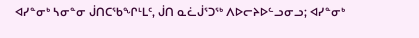ᐊᓯᓐᓂᒃ ᓴᓂᓐᓂ ᒎᑎᑕᖃᖏᒻᒪᑦ, ᒎᑎ ᓇᓛᒎᕐᑐᖅ ᐱᐅᓕᔨᐅᓪᓗᓂᓗ; ᐊᓯᓐᓂᒃ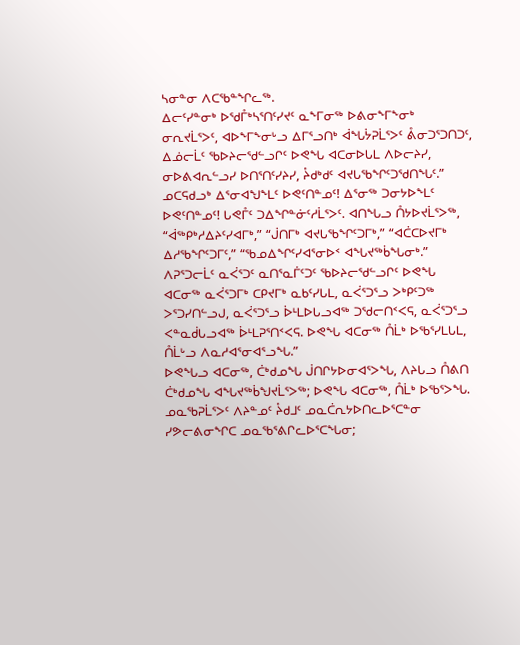ᓴᓂᓐᓂ ᐱᑕᖃᓐᖏᓚᖅ.
ᐃᓕᑦᓯᓐᓂᒃ ᐅᖁᒤᒃᓴᕐᑎᑦᓯᔪᑦ ᓇᖕᒥᓂᖅ ᐅᕕᓂᖕᒥᖕᓂᒃ ᓂᕆᔪᒫᕐᐳᑦ, ᐊᐅᖕᒥᖕᓂᒡᓗ ᐃᒥᕐᓗᑎᒃ ᐋᖓᔮᕈᒫᕐᐳᑦ ᕔᓂᑐᕐᑐᑎᑐᑦ, ᐃᓅᓕᒫᑦ ᖃᐅᔨᓕᖁᓪᓗᒋᑦ ᐅᕙᖓ ᐊᑕᓂᐅᒐᒪ ᐱᐅᓕᔨᓯ, ᓂᐅᕕᐊᕆᓪᓗᓯ ᐅᑎᕐᑎᑦᓯᔨᓯ, ᔧᑯᒃᑯᑦ ᐊᔪᒐᖃᖏᑦᑐᖁᑎᖓᑦ.”
ᓄᑕᕋᑯᓗᒃ ᐃᕐᓂᐊᖑᖕᒪᑦ ᐅᕙᑦᑎᓐᓄᑦ! ᐃᕐᓂᖅ ᑐᓂᔭᐅᖕᒪᑦ ᐅᕙᑦᑎᓐᓄᑦ! ᒐᕙᒤᑦ ᑐᐃᖏᓐᓃᑦᓱᒫᕐᐳᑦ. ᐊᑎᖓᓗ ᑍᔭᐅᔪᒫᕐᐳᖅ, “ᐋᖅᑭᒃᓱᐃᔨᑦᓯᐊᒥᒃ,” “ᒎᑎᒥᒃ ᐊᔪᒐᖃᖏᑦᑐᒥᒃ,” “ᐊᑖᑕᐅᔪᒥᒃ ᐃᓱᖃᖏᑦᑐᒥᑦ,” “ᖃᓄᐃᖏᑦᓯᐊᕐᓂᐅᑉ ᐊᖓᔪᖅᑳᖓᓂᒃ.”
ᐱᕈᕐᑐᓕᒫᑦ ᓇᐹᕐᑐᑦ ᓇᑎᕐᓇᒦᑦᑐᑦ ᖃᐅᔨᓕᖁᓪᓗᒋᑦ ᐅᕙᖓ ᐊᑕᓂᖅ ᓇᐹᕐᑐᒥᒃ ᑕᑭᔪᒥᒃ ᓇᑲᑦᓯᒐᒪ, ᓇᐹᕐᑐᕐᓗ ᐳᒃᑭᑦᑐᖅ ᐳᕐᑐᓯᑎᓪᓗᒍ, ᓇᐹᕐᑐᕐᓗ ᐆᒻᒪᐅᒐᓗᐊᖅ ᑐᖁᓕᑎᑉᐸᕋ, ᓇᐹᕐᑐᕐᓗ ᐸᓐᓇᑰᒐᓗᐊᖅ ᐆᒻᒪᕈᕐᑎᑉᐸᕋ. ᐅᕙᖓ ᐊᑕᓂᖅ ᑍᒫᒃ ᐅᖃᕐᓯᒪᒐᒪ, ᑍᒫᒡᓗ ᐱᓇᓱᐊᕐᓂᐊᕐᓗᖓ.”
ᐅᕙᖓᓗ ᐊᑕᓂᖅ, ᑖᒃᑯᓄᖓ ᒎᑎᒋᔭᐅᓂᐊᕐᐳᖓ, ᐱᔨᒐᓗ ᑍᕕᑎ ᑖᒃᑯᓄᖓ ᐊᖓᔪᖅᑳᖑᔪᒫᕐᐳᖅ; ᐅᕙᖓ ᐊᑕᓂᖅ, ᑍᒫᒃ ᐅᖃᕐᐳᖓ.
ᓄᓇᖃᕈᒫᕐᐳᑦ ᐱᔨᓐᓄᑦ ᔧᑯᒧᑦ ᓄᓇᑖᕆᔭᐅᑎᓚᐅᕐᑕᓐᓂ ᓯᕗᓕᕕᓂᖏᑕ ᓄᓇᖃᕐᕕᒋᓚᐅᕐᑕᖓᓂ;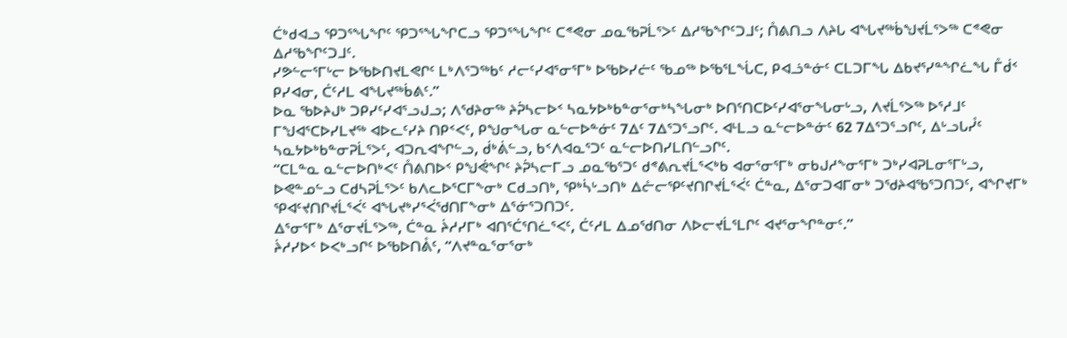ᑖᒃᑯᐊᓗ ᕿᑐᕐᖓᖏᑦ ᕿᑐᕐᖓᖏᑕᓗ ᕿᑐᕐᖓᖏᑦ ᑕᕝᕙᓂ ᓄᓇᖃᕈᒫᕐᐳᑦ ᐃᓱᖃᖏᑦᑐᒧᑦ; ᑍᕕᑎᓗ ᐱᔨᒐ ᐊᖓᔪᖅᑳᖑᔪᒫᕐᐳᖅ ᑕᕝᕙᓂ ᐃᓱᖃᖏᑦᑐᒧᑦ.
ᓯᕗᓪᓕᕐᒥᒡᓕ ᐅᖃᐅᑎᔪᒪᕙᒋᑦ ᒪᒃᐱᕐᑐᖅᑲᑦ ᓱᓕᑦᓯᐊᕐᓂᕐᒥᒃ ᐅᖃᐅᓯᓖᑦ ᖃᓄᖅ ᐅᖃᕐᒪᖔᑕ, ᑭᐊᓘᓐᓃᑦ ᑕᒪᑐᒥᖓ ᐃᑲᔪᕐᓯᓐᖏᓛᖓ ᒤᑰᑉ ᑭᓯᐊᓂ, ᑖᑦᓱᒪ ᐊᖓᔪᖅᑳᕕᑦ.”
ᐅᓇ ᖃᐅᔨᒍᒃ ᑐᑭᓯᑦᓯᐊᕐᓗᒍᓗ; ᐱᖁᔨᓂᖅ ᔨᕉᓴᓕᐅᑉ ᓴᓇᔭᐅᒃᑲᓐᓂᕐᓂᒃᓴᖓᓂᒃ ᐅᑎᕐᑎᑕᐅᑦᓯᐊᕐᓂᖓᓂᒡᓗ, ᐱᔪᒫᕐᐳᖅ ᐅᕐᓱᒧᑦ ᒥᖑᐊᕐᑕᐅᓯᒪᔪᖅ ᐊᐅᓚᑦᓯᔨ ᑎᑭᑉᐸᑦ, ᑭᖑᓂᖓᓂ ᓇᓪᓕᐅᓐᓃᑦ 7ᐃᑦ 7ᐃᕐᑐᕐᓗᒋᑦ. ᐊᒻᒪᓗ ᓇᓪᓕᐅᓐᓃᑦ 62 7ᐃᕐᑐᕐᓗᒋᑦ, ᐃᒡᓗᒐᓮᑦ ᓴᓇᔭᐅᒃᑲᓐᓂᕈᒫᕐᐳᑦ, ᐊᑐᕆᐊᖏᓪᓗ, ᑰᒃᕖᓪᓗ, ᑲᑉᐱᐊᓇᕐᑐᑦ ᓇᓪᓕᐅᑎᓯᒪᑎᓪᓗᒋᑦ.
“ᑕᒪᓐᓇ ᓇᓪᓕᐅᑎᒃᐸᑦ ᑍᕕᑎᐅᑉ ᑭᖑᕚᖏᑦ ᔨᕉᓴᓕᒥᓗ ᓄᓇᖃᕐᑐᑦ ᑯᕝᕕᕆᔪᒫᕐᐸᒃᑲ ᐊᓂᕐᓂᕐᒥᒃ ᓂᑲᒍᓱᖕᓂᕐᒥᒃ ᑐᒃᓯᐊᕈᒪᓂᕐᒥᒡᓗ, ᐅᕙᓐᓄᓪᓗ ᑕᑯᓴᕈᒫᕐᐳᑦ ᑲᐱᓚᐅᕐᑕᒥᖕᓂᒃ ᑕᑯᓗᑎᒃ, ᕿᒃᓵᒡᓗᑎᒃ ᐃᓔᓕᕿᑦᔪᑎᒋᔪᒫᕐᐹᑦ ᑖᓐᓇ, ᐃᕐᓂᑐᐊᒥᓂᒃ ᑐᖁᔨᐊᖃᕐᑐᑎᑐᑦ, ᐊᖏᔪᒥᒃ ᕿᐊᑦᔪᑎᒋᔪᒫᕐᐹᑦ ᐊᖓᔪᒃᓯᕐᐹᖁᑎᒥᖕᓂᒃ ᐃᕐᓃᕐᑐᑎᑐᑦ.
ᐃᕐᓂᕐᒥᒃ ᐃᕐᓂᔪᒫᕐᐳᖅ, ᑖᓐᓇ ᔩᓱᓯᒥᒃ ᐊᑎᕐᑖᕐᑎᓛᕐᐸᑦ, ᑖᑦᓱᒪ ᐃᓄᖁᑎᓂ ᐱᐅᓕᔪᒫᕐᒪᒋᑦ ᐊᔪᕐᓂᖏᓐᓂᑦ.”
ᔩᓱᓯᐅᑉ ᐅᐸᒃᓗᒋᑦ ᐅᖃᐅᑎᕔᑦ, “ᐱᔪᓐᓇᕐᓂᕐᓂᒃ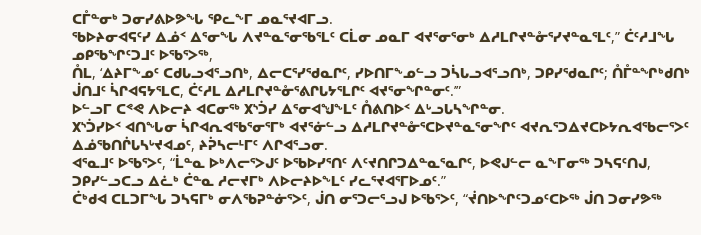ᑕᒤᓐᓂᒃ ᑐᓂᓯᕕᐅᕗᖓ ᕿᓚᖕᒥ ᓄᓇᕐᔪᐊᒥᓗ.
ᖃᐅᔨᓂᐊᕋᑦᓯ ᐃᓅᑉ ᐃᕐᓂᖓ ᐱᔪᓐᓇᕐᓂᖃᕐᒪᑦ ᑕᒫᓂ ᓄᓇᒥ ᐊᔪᕐᓂᕐᓂᒃ ᐃᓱᒪᒋᔪᓐᓁᕐᓯᔪᓐᓇᕐᒪᑦ,” ᑖᑦᓱᒧᖓ ᓄᑭᖃᖏᑦᑐᒧᑦ ᐅᖃᕐᐳᖅ,
ᑍᒪ, ‘ᐃᔨᒥᖕᓄᑦ ᑕᑯᒐᓗᐊᕐᓗᑎᒃ, ᐃᓕᑕᕐᓯᖁᓇᒋᑦ, ᓯᐅᑎᒥᖕᓄᓪᓗ ᑐᓵᒐᓗᐊᕐᓗᑎᒃ, ᑐᑭᓯᖁᓇᒋᑦ; ᑍᒤᓐᖏᒃᑯᑎᒃ ᒎᑎᒧᑦ ᓵᒋᐊᕋᔭᕐᒪᑕ, ᑖᑦᓱᒪ ᐃᓱᒪᒋᔪᓐᓁᕐᕕᒋᒐᔭᕐᒪᒋᑦ ᐊᔪᕐᓂᖏᓐᓂᑦ.’”
ᐅᓪᓗᒥ ᑕᕝᕙ ᐱᐅᓕᔨ ᐊᑕᓂᖅ ᙭ᔅᑑᓯ ᐃᕐᓂᐊᖑᖕᒪᑦ ᑍᕕᑎᐅᑉ ᐃᒡᓗᒐᓴᖏᓐᓂ.
᙭ᔅᑑᓯᐅᑉ ᐊᑎᖓᓂ ᓵᒋᐊᕆᐊᖃᕐᓂᕐᒥᒃ ᐊᔪᕐᓃᓪᓗ ᐃᓱᒪᒋᔪᓐᓁᕐᑕᐅᔪᓐᓇᕐᓂᖏᑦ ᐊᔪᕆᕐᑐᐃᔪᑕᐅᔭᕆᐊᖃᓕᕐᐳᑦ ᐃᓅᖃᑎᒌᒐᓴᒡᔪᐊᓄᑦ, ᔨᕉᓴᓕᒻᒥᑦ ᐱᒋᐊᕐᓗᓂ.
ᐊᕐᓇᒧᑦ ᐅᖃᕐᐳᑦ, “ᒫᓐᓇ ᐅᒃᐱᓕᕐᐳᒍᑦ ᐅᖃᐅᓯᕐᑎᑦ ᐱᑦᔪᑎᒋᑐᐃᓐᓇᕐᓇᒋᑦ, ᐅᕙᒍᓪᓕ ᓇᖕᒥᓂᖅ ᑐᓴᕋᑦᑎᒍ, ᑐᑭᓯᓪᓗᑕᓗ ᐃᓛᒃ ᑖᓐᓇ ᓱᓕᔪᒥᒃ ᐱᐅᓕᔨᐅᖕᒪᑦ ᓯᓚᕐᔪᐊᕐᒥᐅᓄᑦ.”
ᑖᒃᑯᐊ ᑕᒪᑐᒥᖓ ᑐᓴᕋᒥᒃ ᓂᐱᖃᕈᓐᓃᕐᐳᑦ, ᒎᑎ ᓂᕐᑐᓕᕐᓗᒍ ᐅᖃᕐᐳᑦ, “ᔫᑎᐅᖏᑦᑐᓄᑦᑕᐅᖅ ᒎᑎ ᑐᓂᓯᕗᖅ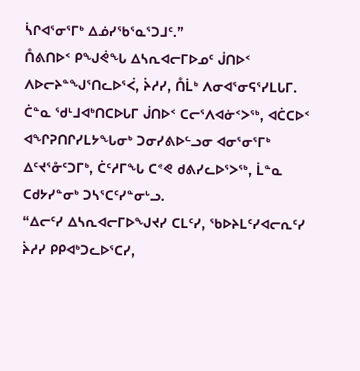ᓵᒋᐊᕐᓂᕐᒥᒃ ᐃᓅᓯᖃᕐᓇᕐᑐᒧᑦ.”
ᑍᕕᑎᐅᑉ ᑭᖑᕚᖓ ᐃᓴᕆᐊᓕᒥᐅᓄᑦ ᒎᑎᐅᑉ ᐱᐅᓕᔨᓐᖑᕐᑎᓚᐅᕐᐹ, ᔩᓱᓯ, ᑍᒫᒃ ᐱᓂᐊᕐᓂᕋᕐᓯᒪᒐᒥ.
ᑖᓐᓇ ᖁᒻᒧᐊᒃᑎᑕᐅᒐᒥ ᒎᑎᐅᑉ ᑕᓕᕐᐱᐊᓃᑉᐳᖅ, ᐊᑖᑕᐅᑉ ᐊᖏᕈᑎᒋᓯᒪᔭᖓᓂᒃ ᑐᓂᓯᕕᐅᓪᓗᓂ ᐊᓂᕐᓂᕐᒥᒃ ᐃᑦᔪᕐᓁᑦᑐᒥᒃ, ᑖᑦᓱᒥᖓ ᑕᕝᕙ ᑯᕕᓯᓚᐅᕐᐳᖅ, ᒫᓐᓇ ᑕᑯᔭᓯᓐᓂᒃ ᑐᓴᕐᑕᑦᓯᓐᓂᒡᓗ.
“ᐃᓕᑦᓯ ᐃᓴᕆᐊᓕᒥᐅᖑᔪᓯ ᑕᒪᑦᓯ, ᖃᐅᔨᒪᑦᓯᐊᓕᕆᑦᓯ ᔩᓱᓯ ᑭᑭᐊᒃᑐᓚᐅᕐᑕᓯ,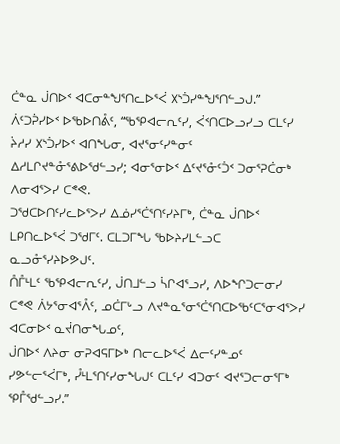ᑖᓐᓇ ᒎᑎᐅᑉ ᐊᑕᓂᓐᖑᕐᑎᓚᐅᕐᐹ ᙭ᔅᑑᓯᓐᖑᕐᑎᓪᓗᒍ.”
ᐲᑦᑐᕉᓯᐅᑉ ᐅᖃᐅᑎᕔᑦ, “ᖃᕿᐊᓕᕆᑦᓯ, ᐹᑉᑎᑕᐅᓗᓯᓗ ᑕᒪᑦᓯ ᔩᓱᓯ ᙭ᔅᑑᓯᐅᑉ ᐊᑎᖓᓂ, ᐊᔪᕐᓂᑦᓯᓐᓂᑦ ᐃᓱᒪᒋᔪᓐᓁᕐᕕᐅᖁᓪᓗᓯ; ᐊᓂᕐᓂᐅᑉ ᐃᑦᔪᕐᓁᑦᑑᑉ ᑐᓂᕐᕈᑖᓂᒃ ᐱᓂᐊᕐᐳᓯ ᑕᕝᕙ.
ᑐᖁᑕᐅᑎᑦᓯᓚᐅᕐᐳᓯ ᐃᓅᓯᕐᑖᕐᑎᑦᓯᔨᒥᒃ, ᑖᓐᓇ ᒎᑎᐅᑉ ᒪᑭᑎᓚᐅᕐᐹ ᑐᖁᒥᑦ. ᑕᒪᑐᒥᖓ ᖃᐅᔨᓯᒪᓪᓗᑕ ᓇᓗᓁᕐᓯᔨᐅᕗᒍᑦ.
ᑍᒤᒻᒪᑦ ᖃᕿᐊᓕᕆᑦᓯ, ᒎᑎᒧᓪᓗ ᓵᒋᐊᕐᓗᓯ, ᐱᐅᖏᑐᓕᓂᓯ ᑕᕝᕙ ᐲᔭᕐᓂᐊᕐᐰᑦ, ᓄᑖᒥᒡᓗ ᐱᔪᓐᓇᕐᓂᕐᑖᕐᑎᑕᐅᖃᑦᑕᕐᓂᐊᕐᐳᓯ ᐊᑕᓂᐅᑉ ᓇᔫᑎᓂᖓᓄᑦ,
ᒎᑎᐅᑉ ᐱᔨᓂ ᓂᕈᐊᕋᒥᐅᒃ ᑎᓕᓚᐅᕐᐹ ᐃᓕᑦᓯᓐᓄᑦ ᓯᕗᓪᓕᕐᐹᒥᒃ, ᓮᒻᒪᕐᑎᑦᓯᓂᖓᒍᑦ ᑕᒪᑦᓯ ᐊᑐᓂᑦ ᐊᔪᕐᑐᓕᓂᕐᒥᒃ ᕿᒤᖁᓪᓗᓯ.”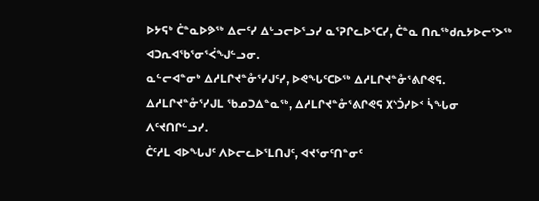ᐅᔭᕋᒃ ᑖᓐᓇᐅᕗᖅ ᐃᓕᑦᓯ ᐃᒡᓗᓕᐅᕐᓗᓯ ᓇᕐᕈᒋᓚᐅᕐᑕᓯ, ᑖᓐᓇ ᑎᕆᖅᑯᕆᔭᐅᓕᕐᐳᖅ ᐊᑐᕆᐊᖃᕐᓂᕐᐹᖑᓪᓗᓂ.
ᓇᓪᓕᐊᓐᓂᒃ ᐃᓱᒪᒋᔪᓐᓁᕐᓯᒍᑦᓯ, ᐅᕙᖓᑦᑕᐅᖅ ᐃᓱᒪᒋᔪᓐᓁᕐᕕᒋᕙᕋ. ᐃᓱᒪᒋᔪᓐᓁᕐᓯᒍᒪ ᖃᓄᑐᐃᓐᓇᖅ, ᐃᓱᒪᒋᔪᓐᓁᕐᕕᒋᕙᕋ ᙭ᔅᑑᓯᐅᑉ ᓵᖓᓂ ᐱᑦᔪᑎᒋᓪᓗᓯ.
ᑖᑦᓱᒪ ᐊᐅᖓᒍᑦ ᐱᐅᓕᓚᐅᕐᒪᑎᒍᑦ, ᐊᔪᕐᓂᑦᑎᓐᓂᑦ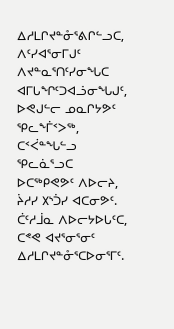ᐃᓱᒪᒋᔪᓐᓁᕐᕕᒋᓪᓗᑕ, ᐱᑦᓯᐊᕐᓂᒥᒍᑦ ᐱᔪᓐᓇᕐᑎᑦᓯᓂᖓᑕ ᐊᒥᒐᖏᑦᑐᐊᓘᓂᖓᒍᑦ,
ᐅᕙᒍᓪᓕ ᓄᓇᒋᔭᕗᑦ ᕿᓚᖕᒦᑉᐳᖅ, ᑕᑉᐹᓐᖓᓪᓗ ᕿᓚᓈᕐᓗᑕ ᐅᑕᖅᑭᕙᕗᑦ ᐱᐅᓕᔨ, ᔩᓱᓯ ᙭ᔅᑑᓯ ᐊᑕᓂᕗᑦ.
ᑖᑦᓱᒨᓇ ᐱᐅᓕᔭᐅᒐᑦᑕ, ᑕᕝᕙ ᐊᔪᕐᓂᕐᓂᑦ ᐃᓱᒪᒋᔪᓐᓁᕐᑕᐅᓂᕐᒥᑦ.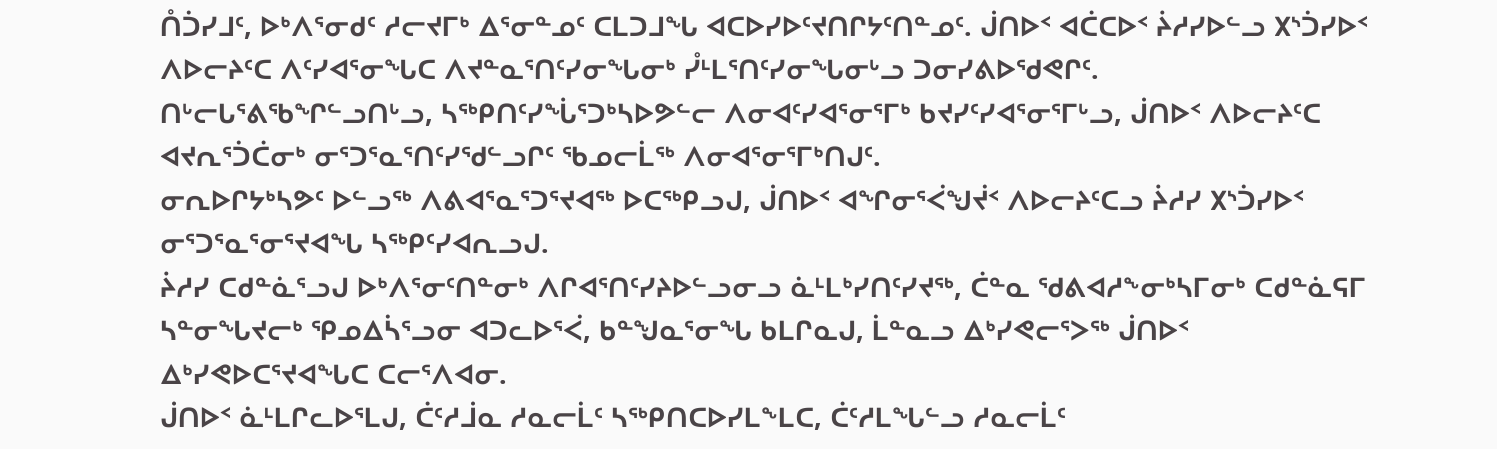ᑍᑑᓯᒧᑦ, ᐅᒃᐱᕐᓂᑯᑦ ᓱᓕᔪᒥᒃ ᐃᕐᓂᓐᓄᑦ ᑕᒪᑐᒧᖓ ᐊᑕᐅᓯᐅᑦᔪᑎᒋᔭᑦᑎᓐᓄᑦ. ᒎᑎᐅᑉ ᐊᑖᑕᐅᑉ ᔩᓱᓯᐅᓪᓗ ᙭ᔅᑑᓯᐅᑉ ᐱᐅᓕᔨᑦᑕ ᐱᑦᓯᐊᕐᓂᖓᑕ ᐱᔪᓐᓇᕐᑎᑦᓯᓂᖓᓂᒃ ᓮᒻᒪᕐᑎᑦᓯᓂᖓᓂᒡᓗ ᑐᓂᓯᕕᐅᖁᕙᒋᑦ.
ᑎᒡᓕᒐᕐᕕᖃᖏᓪᓗᑎᒡᓗ, ᓴᖅᑭᑎᑦᓯᖔᕐᑐᒃᓴᐅᕗᓪᓕ ᐱᓂᐊᑦᓯᐊᕐᓂᕐᒥᒃ ᑲᔪᓯᑦᓯᐊᕐᓂᕐᒥᒡᓗ, ᒎᑎᐅᑉ ᐱᐅᓕᔨᑦᑕ ᐊᔪᕆᕐᑑᑖᓂᒃ ᓂᕐᑐᕐᓇᕐᑎᑦᓯᖁᓪᓗᒋᑦ ᖃᓄᓕᒫᖅ ᐱᓂᐊᕐᓂᕐᒥᒃᑎᒍᑦ.
ᓂᕆᐅᒋᔭᒃᓴᕗᑦ ᐅᓪᓗᖅ ᐱᕕᐊᕐᓇᕐᑐᕐᔪᐊᖅ ᐅᑕᖅᑭᓗᒍ, ᒎᑎᐅᑉ ᐊᖏᓂᕐᐹᖑᔫᑉ ᐱᐅᓕᔨᑦᑕᓗ ᔩᓱᓯ ᙭ᔅᑑᓯᐅᑉ ᓂᕐᑐᕐᓇᕐᓂᕐᔪᐊᖓ ᓴᖅᑭᑦᓯᐊᕆᓗᒍ.
ᔩᓱᓯ ᑕᑯᓐᓈᕐᓗᒍ ᐅᒃᐱᕐᓂᑦᑎᓐᓂᒃ ᐱᒋᐊᕐᑎᑦᓯᔨᐅᓪᓗᓂᓗ ᓈᒻᒪᒃᓯᑎᑦᓯᔪᖅ, ᑖᓐᓇ ᖁᕕᐊᓱᖕᓂᒃᓴᒥᓂᒃ ᑕᑯᓐᓈᕋᒥ ᓴᓐᓂᖓᔪᓕᒃ ᕿᓄᐃᓵᕐᓗᓂ ᐊᑐᓚᐅᕐᐹ, ᑲᓐᖑᓇᕐᓂᖓ ᑲᒪᒋᓇᒍ, ᒫᓐᓇᓗ ᐃᒃᓯᕙᓕᕐᐳᖅ ᒎᑎᐅᑉ ᐃᒃᓯᕙᐅᑕᕐᔪᐊᖓᑕ ᑕᓕᕐᐱᐊᓂ.
ᒎᑎᐅᑉ ᓈᒻᒪᒋᓚᐅᕐᒪᒍ, ᑖᑦᓱᒨᓇ ᓱᓇᓕᒫᑦ ᓴᖅᑭᑎᑕᐅᓯᒪᖕᒪᑕ, ᑖᑦᓱᒪᖓᓪᓗ ᓱᓇᓕᒫᑦ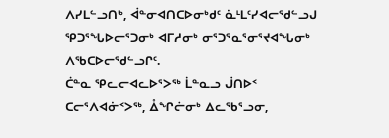ᐱᓯᒪᓪᓗᑎᒃ, ᐋᓐᓂᐊᑎᑕᐅᓂᒃᑯᑦ ᓈᒻᒪᑦᓯᐊᓕᖁᓪᓗᒍ ᕿᑐᕐᖓᐅᓕᕐᑐᓂᒃ ᐊᒥᓱᓂᒃ ᓂᕐᑐᕐᓇᕐᓂᕐᔪᐊᖓᓂᒃ ᐱᖃᑕᐅᓕᖁᓪᓗᒋᑦ.
ᑖᓐᓇ ᕿᓚᓕᐊᓚᐅᕐᐳᖅ ᒫᓐᓇᓗ ᒎᑎᐅᑉ ᑕᓕᕐᐱᐊᓃᑉᐳᖅ, ᐂᖏᓖᓂᒃ ᐃᓚᖃᕐᓗᓂ,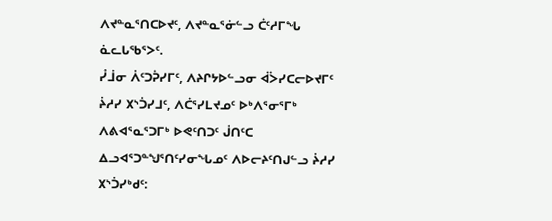ᐱᔪᓐᓇᕐᑎᑕᐅᔪᑦ, ᐱᔪᓐᓇᕐᓃᓪᓗ ᑖᑦᓱᒥᖓ ᓈᓚᒐᖃᕐᐳᑦ.
ᓮᒨᓂ ᐲᑦᑐᕉᓯᒥᑦ, ᐱᔨᒋᔭᐅᓪᓗᓂ ᐋᐴᓯᑕᓕᐅᔪᒥᑦ ᔩᓱᓯ ᙭ᔅᑑᓯᒧᑦ, ᐱᑖᕐᓯᒪᔪᓄᑦ ᐅᒃᐱᕐᓂᕐᒥᒃ ᐱᕕᐊᕐᓇᕐᑐᒥᒃ ᐅᕙᑦᑎᑐᑦ ᒎᑎᑦᑕ ᐃᓗᐊᕐᑐᓐᖑᕐᑎᑦᓯᓂᖓᓄᑦ ᐱᐅᓕᔨᑦᑎᒍᓪᓗ ᔩᓱᓯ ᙭ᔅᑑᓯᒃᑯᑦ: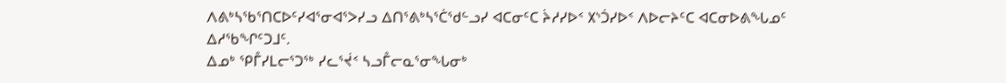ᐱᕕᒃᓴᖃᕐᑎᑕᐅᑦᓯᐊᕐᓂᐊᕐᐳᓯᓗ ᐃᑎᕐᕕᒃᓴᕐᑖᖁᓪᓗᓯ ᐊᑕᓂᑦᑕ ᔩᓱᓯᐅᑉ ᙭ᔅᑑᓯᐅᑉ ᐱᐅᓕᔨᑦᑕ ᐊᑕᓂᐅᕕᖓᓄᑦ ᐃᓱᖃᖏᑦᑐᒧᑦ.
ᐃᓄᒃ ᕿᒤᓯᒪᓕᕐᑐᖅ ᓯᓚᕐᔫᑉ ᓴᓗᒤᓕᓇᕐᓂᖓᓂᒃ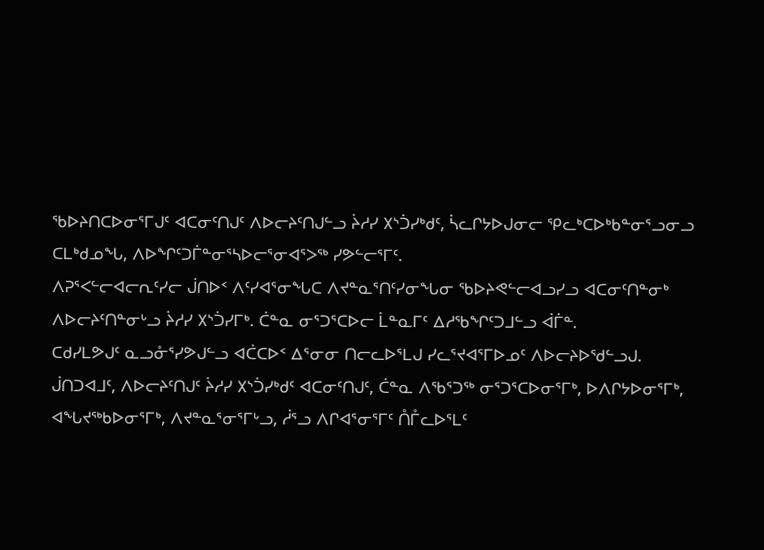ᖃᐅᔨᑎᑕᐅᓂᕐᒥᒍᑦ ᐊᑕᓂᑦᑎᒍᑦ ᐱᐅᓕᔨᑦᑎᒍᓪᓗ ᔩᓱᓯ ᙭ᔅᑑᓯᒃᑯᑦ, ᓵᓚᒋᔭᐅᒍᓂᓕ ᕿᓚᒃᑕᐅᒃᑲᓐᓂᕐᓗᓂᓗ ᑕᒪᒃᑯᓄᖓ, ᐱᐅᖏᑦᑐᒦᓐᓂᕐᓴᐅᓕᕐᓂᐊᕐᐳᖅ ᓯᕗᓪᓕᕐᒥᑦ.
ᐱᕈᕐᐸᓪᓕᐊᓕᕆᑦᓯᓕ ᒎᑎᐅᑉ ᐱᑦᓯᐊᕐᓂᖓᑕ ᐱᔪᓐᓇᕐᑎᑦᓯᓂᖓᓂ ᖃᐅᔨᕙᓪᓕᐊᓗᓯᓗ ᐊᑕᓂᑦᑎᓐᓂᒃ ᐱᐅᓕᔨᑦᑎᓐᓂᒡᓗ ᔩᓱᓯ ᙭ᔅᑑᓯᒥᒃ. ᑖᓐᓇ ᓂᕐᑐᕐᑕᐅᓕ ᒫᓐᓇᒥᑦ ᐃᓱᖃᖏᑦᑐᒧᓪᓗ ᐋᒦᓐ.
ᑕᑯᓯᒪᕗᒍᑦ ᓇᓗᓁᕐᓯᕗᒍᓪᓗ ᐊᑖᑕᐅᑉ ᐃᕐᓂᓂ ᑎᓕᓚᐅᕐᒪᒍ ᓯᓚᕐᔪᐊᕐᒥᐅᓄᑦ ᐱᐅᓕᔨᐅᖁᓪᓗᒍ.
ᒎᑎᑐᐊᒧᑦ, ᐱᐅᓕᔨᑦᑎᒍᑦ ᔩᓱᓯ ᙭ᔅᑑᓯᒃᑯᑦ ᐊᑕᓂᑦᑎᒍᑦ, ᑖᓐᓇ ᐱᖃᕐᑐᖅ ᓂᕐᑐᕐᑕᐅᓂᕐᒥᒃ, ᐅᐱᒋᔭᐅᓂᕐᒥᒃ, ᐊᖓᔪᖅᑲᐅᓂᕐᒥᒃ, ᐱᔪᓐᓇᕐᓂᕐᒥᒡᓗ, ᓲᕐᓗ ᐱᒋᐊᕐᓂᕐᒥᑦ ᑍᒤᓚᐅᕐᒪᑦ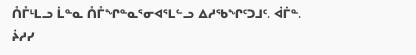ᑍᒤᒻᒪᓗ ᒫᓐᓇ ᑍᒤᖏᓐᓇᕐᓂᐊᕐᒪᓪᓗ ᐃᓱᖃᖏᑦᑐᒧᑦ. ᐋᒦᓐ.
ᔩᓱᓯ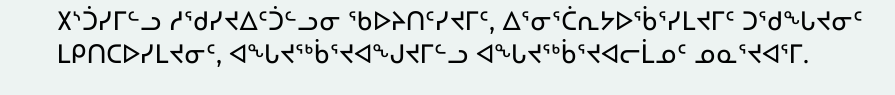᙭ᔅᑑᓯᒥᓪᓗ ᓱᖁᓯᔪᐃᑦᑑᓪᓗᓂ ᖃᐅᔨᑎᑦᓯᔪᒥᑦ, ᐃᕐᓂᕐᑖᕆᔭᐅᖄᕐᓯᒪᔪᒥᑦ ᑐᖁᖓᔪᓂᑦ ᒪᑭᑎᑕᐅᓯᒪᔪᓂᑦ, ᐊᖓᔪᖅᑳᕐᔪᐊᖑᔪᒥᓪᓗ ᐊᖓᔪᖅᑳᕐᔪᐊᓕᒫᓄᑦ ᓄᓇᕐᔪᐊᕐᒥ.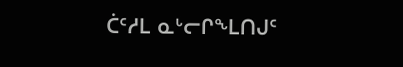ᑖᑦᓱᒪ ᓇᒡᓕᒋᖕᒪᑎᒍᑦ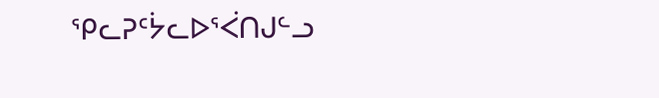ᕿᓚᕈᑦᔮᓚᐅᕐᐹᑎᒍᓪᓗ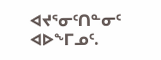ᐊᔪᕐᓂᑦᑎᓐᓂᑦ ᐊᐅᖕᒥᓄᑦ.